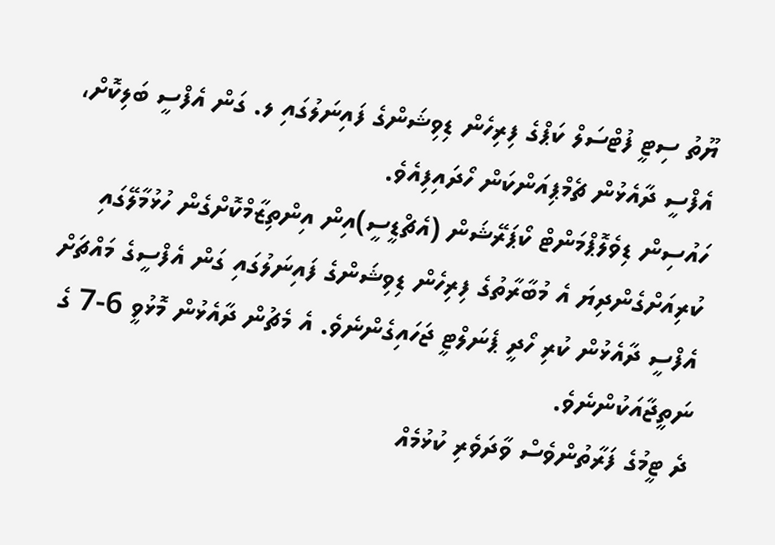ޔޫތު ސިޓީ ފުޓްސަލް ކަޕްގެ ފިރިހެން ޑިވިޝަންގެ ފައިނަލުގައި ލ. ގަން އެފްސީ ބަލިކޮށް، އެފްސީ ދާއެޅުން ޗެމްޕިއަންކަން ހޯދައިފިއެވެ.
ހައުސިން ޑިވެލޮޕްމަންޓް ކޯޕަރޭޝަން (އެޗްޑީސީ)އިން އިންތިޒާމްކޮށްގެން ހުޅުމާލޭގައި ކުރިއަށްގެންދިޔަ އެ މުބާރާތުގެ ފިރިހެން ޑިވިޝަންގެ ފައިނަލުގައި ގަން އެފްސީގެ މައްޗަށް އެފްސީ ދާއެޅުން ކުރި ހޯދީ ޕެނަލްޓީ ޖަހައިގެންނެވެ. އެ މެޗުން ދާއެޅުން މޮޅުވީ 6-7 ގެ ނަތީޖާއަކުންނެވެ.
ދެ ޓީމުގެ ފަރާތުންވެސް ވާދަވެރި ކުޅުމެއް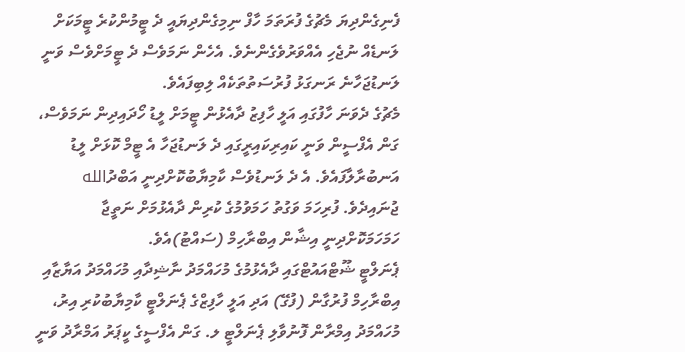ފެނިގެންދިޔަ މެޗުގެ ފުރަތަމަ ހާފް ނިމިގެންދިޔައީ ދެ ޓީމުންކުރެ ޓީމަކަށް ލަނޑެއް ނުޖެހި އެއްވަރުވެގެންނެވެ. އެހެން ނަމަވެސް ދެ ޓީމަށްވެސް ވަނީ ލަނޑުޖަހާނެ ރަނގަޅު ފުރުސަތުތަކެއް ލިބިފައެވެ.
މެޗުގެ ދެވަނަ ހާފުގައި އަލީ ހާފިޒު ދާއެޅުން ޓީމަށް ލީޑު ހޯދައިދިން ނަމަވެސް، ގަން އެފްސީން ވަނީ ކައިރިކައިރީގައި ދެ ލަނޑުޖަހާ އެ ޓީމް ކޮޅަށް ލީޑު އަނބުރާލާފައެވެ. އެ ދެ ލަނޑުވެސް ކާމިޔާބުކޮށްދިނީ އަބްދުالله ޖުނައިދެވެ. ފުރިހަމަ ވަގުތު ހަމަވުމުގެ ކުރިން ދާއެޅުމަށް ނަތީޖާ ހަމަހަމަކޮށްދިނީ އިޝާން އިބްރާހިމް (ސައްޓު)އެވެ.
ޕެނަލްޓީ ޝޫޓްއައުޓްގައި ދާއެޅުމުގެ މުހައްމަދު ނާޝިދާއި މުހައްމަދު އަޔާޒާއި އިބްރާހިމް ފުރުގާން (ފުގޭ) އަދި އަލީ ހާފިޒްގެ ޕެނަލްޓީ ކާމިޔާބުކުރި އިރު، މުހައްމަދު އިމްރާން ފޮނުވާލި ޕެނަލްޓީ ލ. ގަން އެފްސީގެ ކީޕަރު އަމްރާދު ވަނީ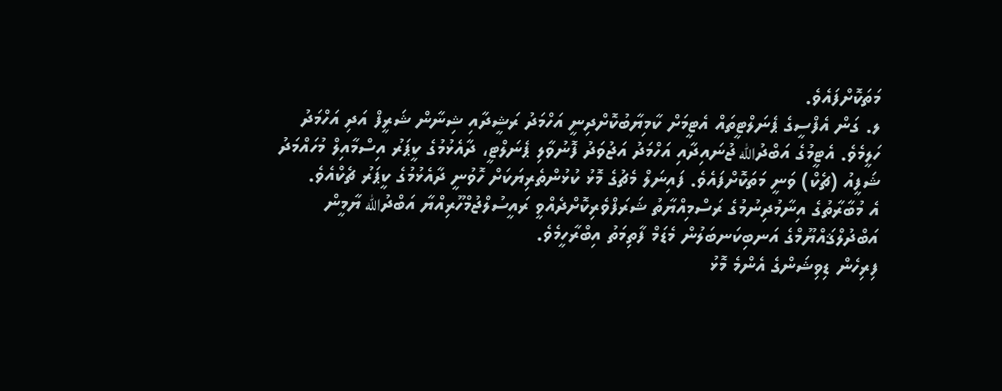މަތަކޮށްފައެވެ.
ލ. ގަން އެފްސީގެ ޕެނަލްޓީތައް އެޓީމަށް ކާމިޔާބުކޮށްދިނީ އަހްމަދު ރަޝީދާއި ޝިނާން ޝަރީފް އަދި އަހްމަދު ހަލީމެވެ. އެޓީމުގެ އަބްދުالله ޖުނައިދާއި އަހްމަދު އަޖުވަދު ފޮނުވާލި ޕެނަލްޓީ، ދާއެޅުމުގެ ކީޕަރު އިސްމާއިލް މުހައްމަދު ޝަފީއު (ޗެކް) ވަނީ މަތަކޮށްފައެވެ. ފައިނަލް މެޗުގެ މޮޅު ކުޅުންތެރިޔަކަށް ހޮވުނީ ދާއެޅުމުގެ ކީޕަރު ޗެކްއެވެ.
އެ މުބާރާތުގެ އިނާމުދިނުމުގެ ރަސްމިއްޔާތު ޝަރަފްވެރިކޮށްދެއްވީ ރައީސުލްޖުމްހޫރިއްޔާ އަބްދުالله ޔާމީން އަބްދުލްޤައްޔޫމްގެ އަނބިކަނބަލުން މެޑަމް ފާތިމަތު އިބްރާހީމެވެ.
ފިރިހެން ޑިވިޝަންގެ އެންމެ މޮޅު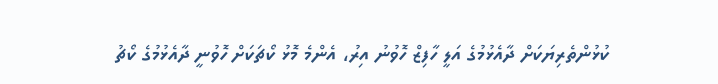ކުޅުންތެރިޔަކަށް ދާއެޅުމުގެ އަލީ ހާފިޒް ހޮވުނު އިރު، އެންމެ މޮޅު ކޯޗަކަށް ހޮވުނީ ދާއެޅުމުގެ ކޯޗު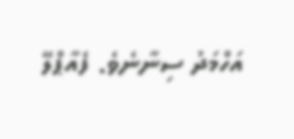އަހްމަދު ސިނާނެވެ. ފެއާޕްލޭ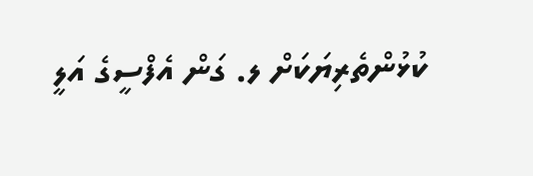ކުޅުންތެރިޔަކަށް ލ. ގަން އެފްސީގެ އަލީ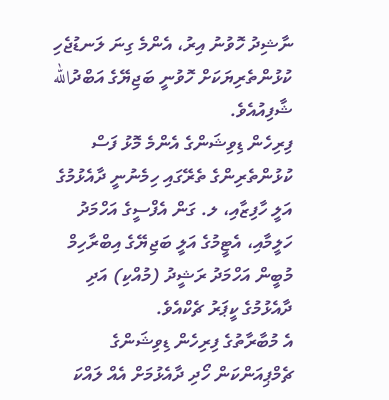ނާޝިދު ހޮވުނު އިރު، އެންމެ ގިނަ ލަނޑުޖެހި ކުޅުންތެރިޔަކަށް ހޮވުނީ ބަޖިޔޭގެ އަބްދުالله ޝާފިއުއެވެ.
ފިރިހެން ޑިވިޝަންގެ އެންމެ މޮޅު ފަސް ކުޅުންތެރިންގެ ތެރޭގައި ހިމެނުނީ ދާއެޅުމުގެ އަލީ ހާފިޒާއި، ލ. ގަން އެފްސީގެ އަހްމަދު ހަލީމާއި، އެޓީމުގެ އަލީ ބަޖިޔޭގެ އިބްރާހިމް މުބީން އަހްމަދު ރަޝީދު (މުއްކި) އަދި ދާއެޅުމުގެ ކީޕަރު ޗެކްއެވެ.
އެ މުބާރާތުގެ ފިރިހެން ޑިވިޝަންގެ ޗެމްޕިއަންކަން ހޯދި ދާއެޅުމަށް އެއް ލައްކަ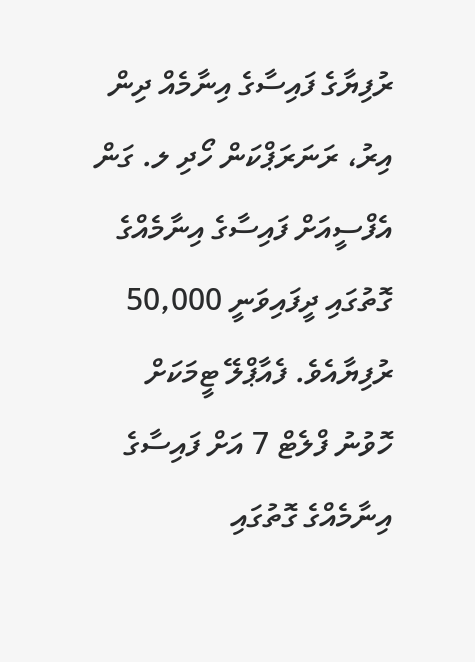ރުފިޔާގެ ފައިސާގެ އިނާމެއް ދިން އިރު، ރަނަރަޕްކަން ހޯދި ލ. ގަން އެފްސީއަށް ފައިސާގެ އިނާމެއްގެ ގޮތުގައި ދީފައިވަނީ 50,000 ރުފިޔާއެވެ. ފެއާޕްލޭ ޓީމަކަށް ހޮވުނު ފްލެޓް 7 އަށް ފައިސާގެ އިނާމެއްގެ ގޮތުގައި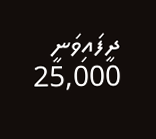ދީފައިވަނީ 25,000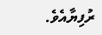ރުފިޔާއެވެ.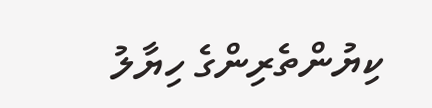ކިޔުންތެރިންގެ ހިޔާލު